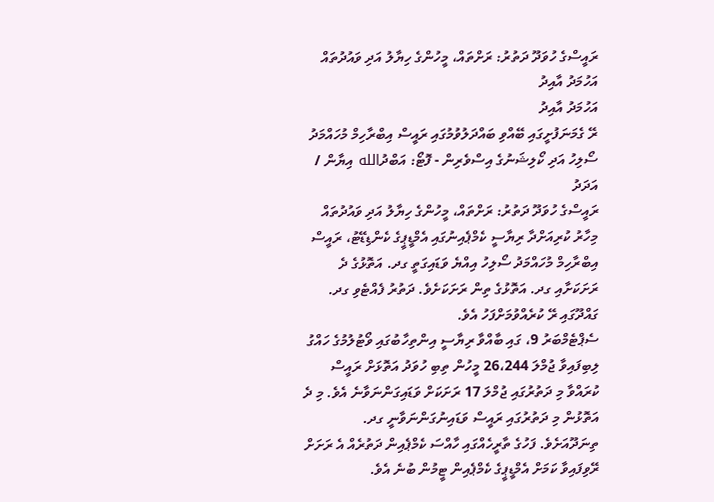ރައީސްގެ ހުވަދޫ ދަތުރު: ރަށްތައް، މީހުންގެ ހިޔާލު އަދި ވައުދުތައް
އަހުމަދު އާއިދު
އަހުމަދު އާއިދު
ރޭ ގެމަނަފުށީގައި ބޭއްވި ބައްދަލުވުމުގައި ރައީސް އިބްރާހިމް މުހައްމަދު ސޯލިހު އަދި ކޯލިޝަނުގެ އިސްވެރިން - ފޮޓޯ: އަބްދުالله އިޔާން / އަދަދު
ރައީސްގެ ހުވަދޫ ދަތުރު: ރަށްތައް، މީހުންގެ ހިޔާލު އަދި ވައުދުތައް
މިހާރު ކުރިއަށްދާ ރިޔާސީ ކެމްޕެއިނުގައި އެމްޑީޕީގެ ކެންޑިޑޭޓު، ރައީސް އިބްރާހިމް މުހައްމަދު ސޯލިހު އިއްޔެ ވަޑައިގަތީ ގދ. އަތޮޅުގެ ދެ ރަށަކަށާއި ގދ. އަތޮޅުގެ ތިން ރަށަކަށެވެ. ދަތުރު ފެއްޓެވި ގދ. ގައްދޫގައި ރޭ ކުރެއްވުމަށްފަހު އެވެ.
ސެޕްޓެމްބަރު 9، ގައި ބާއްވާ ރިޔާސީ އިންތިހާބުގައި ވޯޓުލުމުގެ ހައްގު ލިބިފައިވާ ޖުމްލަ 26،244 މީހުން ތިބި ހުވަދު އަތޮޅަށް ރައީސް ކުރައްވާ މި ދަތުރުގައި ޖުމްލަ 17 ރަށަކަށް ވަޑައިގަންނަވާނެ އެވެ. މި ދެ އަތޮޅުން މި ދަތުރުގައި ރައީސް ވަޑައިނުގަންނަވާނީ ގދ. ތިނަދޫއަށެވެ. ފަހުގެ ތާރީހެއްގައި ހާއްސަ ކެމްޕެއިން ދަތުރެއް އެ ރަށަށް ރޭވިފައިވާ ކަމަށް އެމްޑީޕީގެ ކެމްޕެއިން ޓީމުން ބުނެ އެވެ.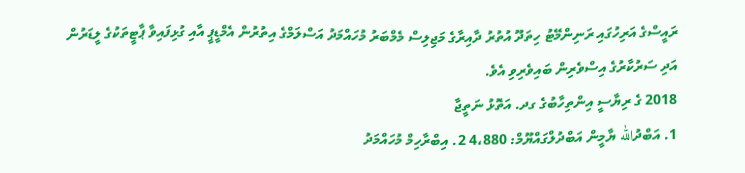ރައީސްގެ އަރިހުގައި ރަނިންމޭޓު ހިތަދޫ އުތުރު ދާއިރާގެ މަޖިލިސް މެމްބަރު މުހައްމަދު އަސްލަމްގެ އިތުރުން އެމްޑީޕީ އާއި ގުޅިފައިވާ ޕާޓީތަކުގެ ލީޑަރުން އަދި ސަރުކާރުގެ އިސްވެރިން ބައިވެރިވި އެވެ.
2018 ގެ ރިޔާސީ އިންތިހާބުގެ ގދ. އަތޮޅު ނަތީޖާ
1. އަބްދުالله ޔާމީން އަބްދުލްގައްޔޫމް: 4،880 2. އިބްރާހިމް މުހައްމަދު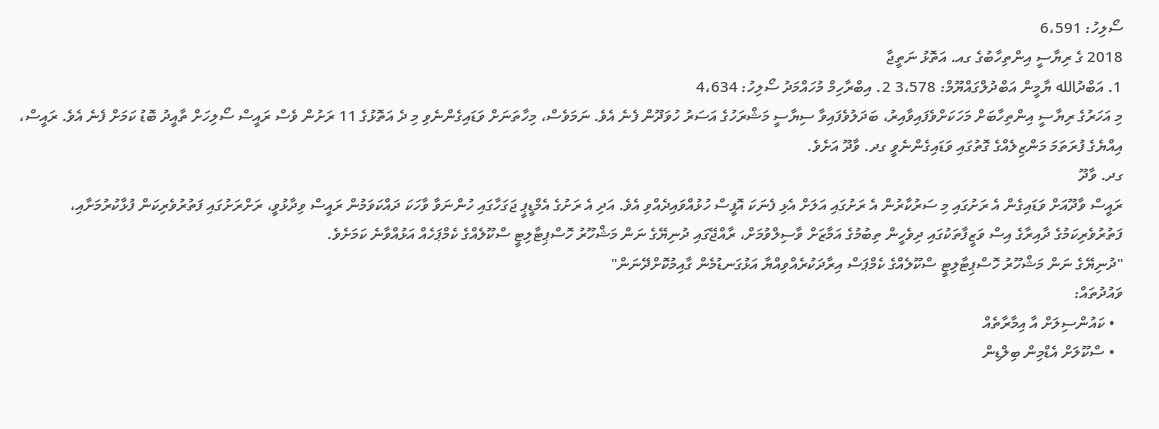ސޯލިހު: 6،591
2018 ގެ ރިޔާސީ އިންތިހާބުގެ ގއ. އަތޮޅު ނަތީޖާ
1. އަބްދުالله ޔާމީން އަބްދުލްގައްޔޫމް: 3،578 2. އިބްރާހިމް މުހައްމަދު ސޯލިހު: 4،634
މި އަހަރުގެ ރިޔާސީ އިންތިހާބަށް މަހަކަށްވެފައިވާއިރު، ބަދަލުވެފައިވާ ސިޔާސީ މަޝްރަހުގެ އަސަރު ހުވަދޫން ފެނެ އެވެ. ނަމަވެސް، މިހާތަނަށް ވަޑައިގެންނެވި މި ދެ އަތޮޅުގެ 11 ރަށުން ވެސް ރައީސް ސޯލިހަށް ތާއީދު ބޮޑު ކަމަށް ފެނެ އެވެ. ރައީސް، އިއްޔެގެ ފުރަތަމަ މަންޒިލެއްގެ ގޮތުގައި ވަޑައިގެންނެވީ ގދ. ވާދޫ އަށެވެ.
ގދ. ވާދޫ
ރައީސް ވާދޫއަށް ވަޑައިގެން އެ ރަށުގައި މި ސަރުކާރުން އެ ރަށުގައި އަލަށް އެޅި ފެނަކަ އޮފީސް ހުޅުއްވައިދެއްވި އެވެ. އަދި އެ ރަށުގެ އެމްޑީޕީ ޖަގަހާގައި ހުންނަވާ ވާހަކަ ދައްކަވަމުން ރައީސް ވިދާޅުވީ، ރަށްރަށުގައި ފަތުރުވެރިކަން ފުޅާކުރުމަށާއި، ފަތުރުވެރިކަމުގެ ދާއިރާގެ އިސް ވަޒީފާތަކުގައި ދިވެހީން ތިބުމުގެ އަމާޒަށް ވާސިލްވުމަށް، ރާއްޖޭގައި ދުނިޔޭގެ ނަން މަޝްހޫރު ހޮސްޕިޓާލިޓީ ސްކޫލެއްގެ ކެމްޕަހެއް އަޅުއްވާނެ ކަމަށެވެ.
"ދުނިޔޭގެ ނަން މަޝްހޫރު ހޮސްޕިޓާލިޓީ ސްކޫލެއްގެ ކެމްޕަސް އިރާދަކުރެއްވިއްޔާ އަޅުގަނޑުމެން ގާއިމުކޮށްދޭނަން"
ވައުދުތައް:
  • ކައުންސިލަށް އާ އިމާރާތެއް
  • ސްކޫލަށް އެޑްމިން ބިލްޑިން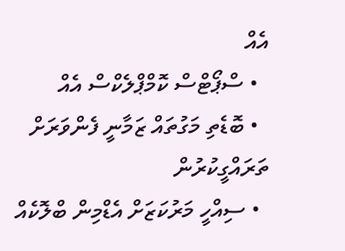އެއް
  • ސްޕޯޓްސް ކޮމްޕްލެކްސް އެއް
  • ބޮޑެތި މަގުތައް ޒަމާނީ ފެންވަރަށް ތަރައްގީކުރުން
  • ސިއްހީ މަރުކަޒަށް އެޑްމިން ބްލޮކެއް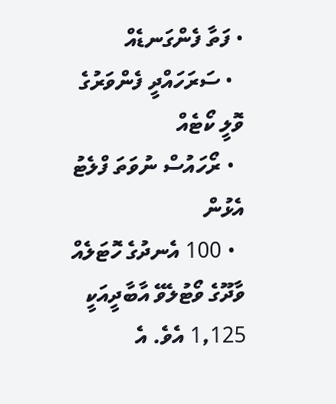• ފަތާ ފެންގަނޑެއް
  • ސަރަހައްދީ ފެންވަރުގެ ވޮލީ ކޯޓެއް
  • ރޯހައުސް ނުވަތަ ފްލެޓު އެޅުން
  • 100 އެނދުގެ ހޮޓަލެއް
ވާދޫގެ ވޯޓުލެވޭ އާބާދީއަކީ 1,125 އެވެ. އެ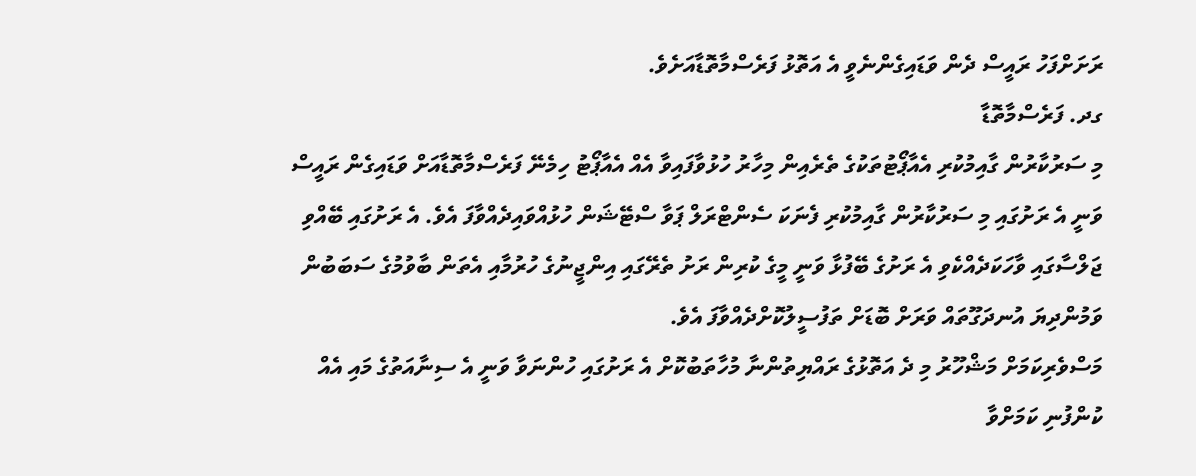ރަށަށްފަހު ރައީސް ދެން ވަޑައިގެންނެވީ އެ އަތޮޅު ފަރެސްމާތޮޑާއަށެވެ.
ގދ. ފަރެސްމާތޮޑާ
މި ސަރުކާރުން ގާއިމުކުރި އެއާޕޯޓުތަކުގެ ތެރެއިން މިހާރު ހުޅުވާފައިވާ އެއް އެއާޕޯޓު ހިމެނޭ ފަރެސްމާތޮޑާއަށް ވަޑައިގެން ރައީސް ވަނީ އެ ރަށުގައި މި ސަރުކާރުން ގާއިމުކުރި ފެނަކަ ސެންޓްރަލް ޕަވާ ސްޓޭޝަން ހުޅުއްވައިދެއްވާފަ އެވެ. އެ ރަށުގައި ބޭއްވި ޖަލްސާގައި ވާހަކަދެއްކެވި އެ ރަށުގެ ބޭފުޅާ ވަނީ މީގެ ކުރިން ރަށު ތެރޭގައި އިންޖީނުގެ ހުރުމާއި އެތަން ބާވުމުގެ ސަބަބުން ވަމުންދިޔަ އުނދަގޫތައް ވަރަށް ބޮޑަށް ތަފުސީލުކޮށްދެއްވާފަ އެވެ.
މަސްވެރިކަމަށް މަޝްހޫރު މި ދެ އަތޮޅުގެ ރައްޔިތުންނާ މުހާތަބުކޮށް އެ ރަށުގައި ހުންނަވާ ވަނީ އެ ސިނާއަތުގެ މައި އެއް ކުންފުނި ކަމަށްވާ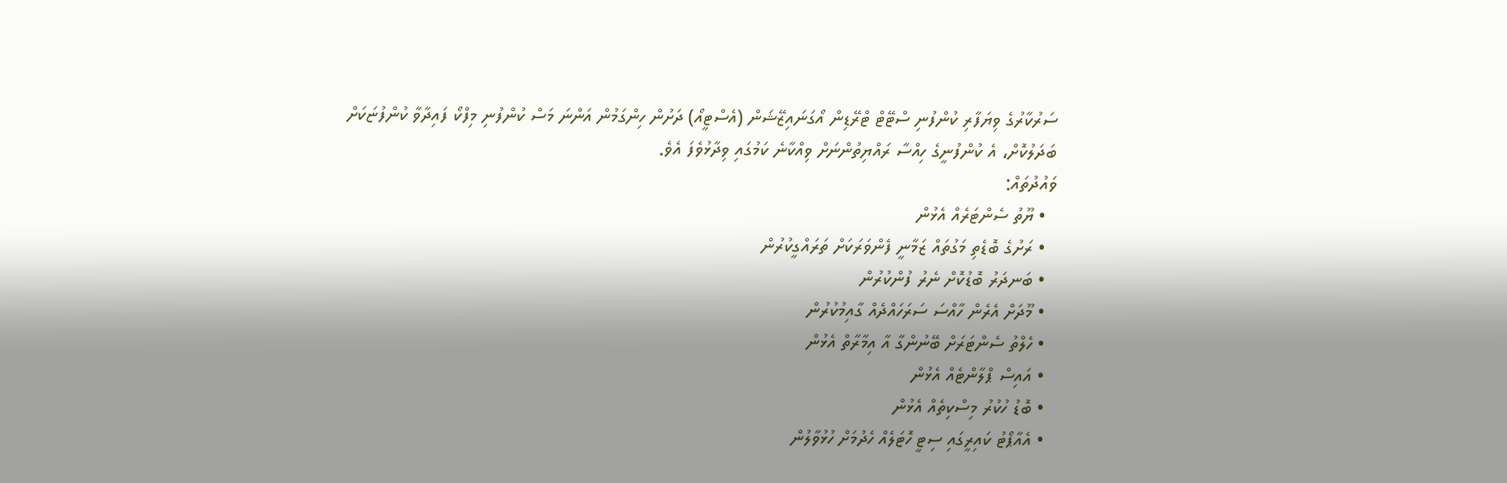ސަރުކާރުގެ ވިޔަފާރި ކުންފުނި ސްޓޭޓް ޓްރޭޑިން އޯގަނައިޒޭޝަން (އެސްޓީއޯ) ދަށުން ހިންގަމުން އަންނަ މަސް ކުންފުނި މިފްކޯ ފައިދާވާ ކުންފުޏަކަށް ބަދަލުކޮށް، އެ ކުންފުނީގެ ހިއްސާ ރައްޔިތުންނަށް ވިއްކާނެ ކަމުގައި ވިދާޅުވެފަ އެވެ.
ވައުދުތައް:
  • ޔޫތު ސެންޓަރެއް އެޅުން
  • ރަށުގެ ބޮޑެތި މަގުތައް ޒަމާނީ ފެންވަރަކަށް ތަރައްގީކުރުން
  • ބަނދަރު ބޮޑުކޮށް ނެރު ފުންކުރުން
  • މޫދަށް އެރެން ހާއްސަ ސަރަހައްދެއް ގާއިމުކުރުން
  • ހެލްތު ސެންޓަރަށް ބޭނުންގާ އާ އިމާރާތް އެޅުން
  • އައިސް ޕްލާންޓެއް އެޅުން
  • ބޮޑު ހުކުރު މިސްކިތެއް އެޅުން
  • އެއާޕޯޓު ކައިރީގައި ސިޓީ ހޮޓަލެއް ހެދުމަށް ހުޅުވާލުން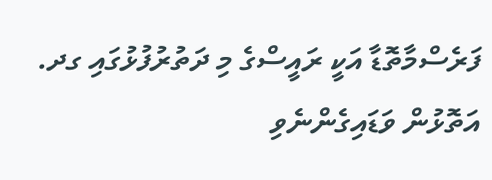ފަރެސްމާތޮޑާ އަކީ ރައީސްގެ މި ދަތުރުފުޅުގައި ގދ. އަތޮޅުން ވަޑައިގެންނެވި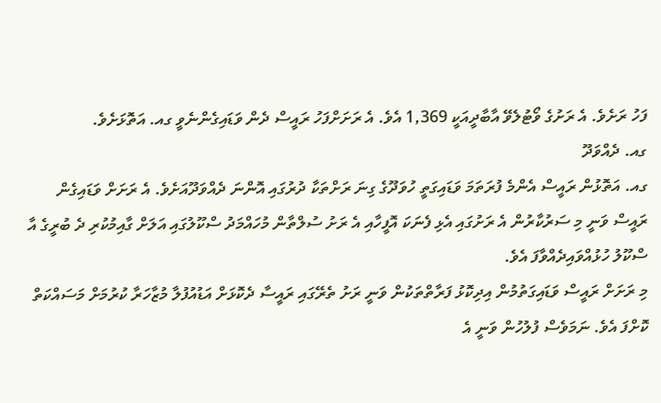ފަހު ރަށެވެ. އެ ރަށުގެ ވޯޓުލެވޭ އާބާދީއަކީ 1,369 އެވެ. އެ ރަށަށްފަހު ރައީސް ދެން ވަޑައިގެންނެވީ ގއ. އަތޮޅަށެވެ.
ގއ. ދެއްވަދޫ
ގއ. އަތޮޅުން ރައީސް އެންމެ ފުރަތަމަ ވަޑައިގަތީ ހުވަދޫގެ ގިނަ ރަށްތަކާ ދުރުގައި އޮންނަ ދެއްވަދޫއަށެވެ. އެ ރަށަށް ވަޑައިގެން ރައީސް ވަނީ މި ސަރުކާރުން އެ ރަށުގައި އެޅި ފެނަކަ އޮފީހާއި އެ ރަށު ސުލްތާން މުހައްމަދު ސްކޫލުގައި އަލަށް ގާއިމުކުރި ދެ ބުރީގެ އާ ސްކޫލު ހުޅުއްވައިދެއްވާފަ އެވެ.
މި ރަށަށް ރައީސް ވަޑައިގަތުމުން އިދިކޮޅު ފަރާތްތަކުން ވަނީ ރަށު ތެރޭގައި ރައީސާ ދެކޮޅަށް އަޑުއުފުލާ މުޒާހަރާ ކުރުމަށް މަސައްކަތް ކޮށްފަ އެވެ. ނަމަވެސް ފުލުހުން ވަނީ އެ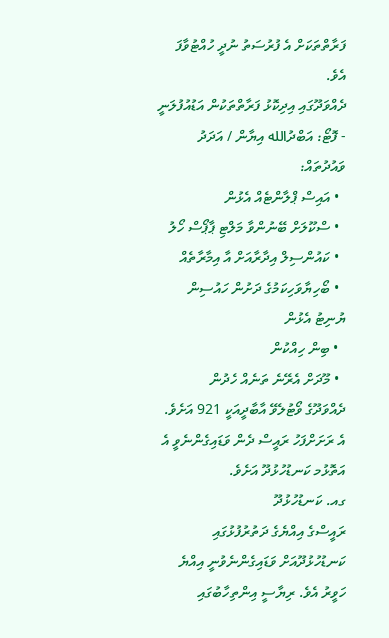ފަރާތްތަކަށް އެ ފުރުސަތު ނުދީ ހުއްޓުވާފަ އެވެ.
ދެއްވަދޫގައި އިދިކޮޅު ފަރާތްތަކުން އަޑުއުފުލަނީ - ފޮޓޯ: އަބްދުالله އިޔާން / އަދަދު
ވައުދުތައް:
  • އައިސް ޕްލާންޓެއް އެޅުން
  • ސްކޫލަށް ބޭނުންވާ މަލްޓި ޕާޕޯސް ހޯލު
  • ކައުންސިލް އިދާރާއަށް އާ އިމާރާތެއް
  • ބޯހިޔާވަހިކަމުގެ ދަށުން ހައުސިން ޔުނިޓު އެޅުން
  • ބިން ހިއްކުން
  • މޫދަށް އެރޭނެ ތަނެއް ހެދުން
ދެއްވަދޫގެ ވޯޓުލެވޭ އާބާދީއަކީ 921 އަށެވެ. އެ ރަށަށްފަހު ރައީސް ދެން ވަޑައިގެންނެވީ އެ އަތޮޅުމ ކަނޑުހުޅުދޫ އަށެވެ.
ގއ. ކަނޑުހުޅުދޫ
ރައީސްގެ އިއްޔެގެ ދަތުރުފުޅުގައި ކަނޑުހުޅުދޫއަށް ވަޑައިގެންނެވުނީ އިއްޔެ ހަވީރު އެވެ. ރިޔާސީ އިންތިހާބުގައި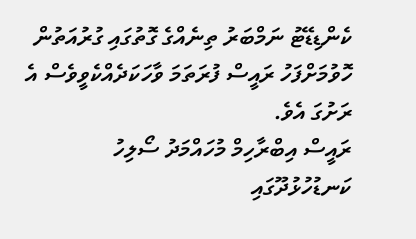ކެންޑިޑޭޓު ނަމްބަރު ތިނެއްގެ ގޮތުގައި ގުރުއަތުން ހޮވުމަށްފަހު ރައީސް ފުރަތަމަ ވާހަކަދެއްކެވީވެސް އެ ރަށުގަ އެވެ.
ރައީސް އިބްރާހިމް މުހައްމަދު ސޯލިހު ކަނޑުހުޅުދޫގައި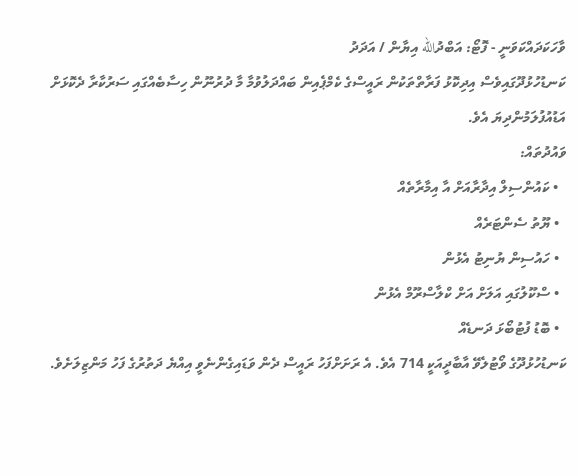ވާހަކަދައްކަވަނީ - ފޮޓޯ: އަބްދުالله އިޔާން / އަދަދު
ކަނޑުހުޅުދޫގައިވެސް އިދިކޮޅު ފަރާތްތަކުން ރައީސްގެ ކެމްޕެއިން ބައްދަލުވުމާ މާ ދުރުނޫން ހިސާބެއްގައި ސަރުކާރާ ދެކޮޅަށް އަޑުއުފުލަމުންދިޔަ އެވެ.
ވައުދުތައް:
  • ކައުންސިލް އިދާރާއަށް އާ އިމާރާތެއް
  • ޔޫތު ސެންޓަރެއް
  • ހައުސިން ޔުނިޓު އެޅުން
  • ސްކޫލުގައި އަލަށް އަށް ކްލާސްރޫމް އެޅުން
  • ބޮޑު ފުޓުބޯޅަ ދަނޑެއް
ކަނޑުހުޅުދޫގެ ވޯޓުލެވޭ އާބާދީއަކީ 714 އެވެ. އެ ރަށަށްފަހު ރައީސް ދެން ވަޑައިގެންނެވީ އިއްޔެ ދަތުރުގެ ފަހު މަންޒިލަށެވެ.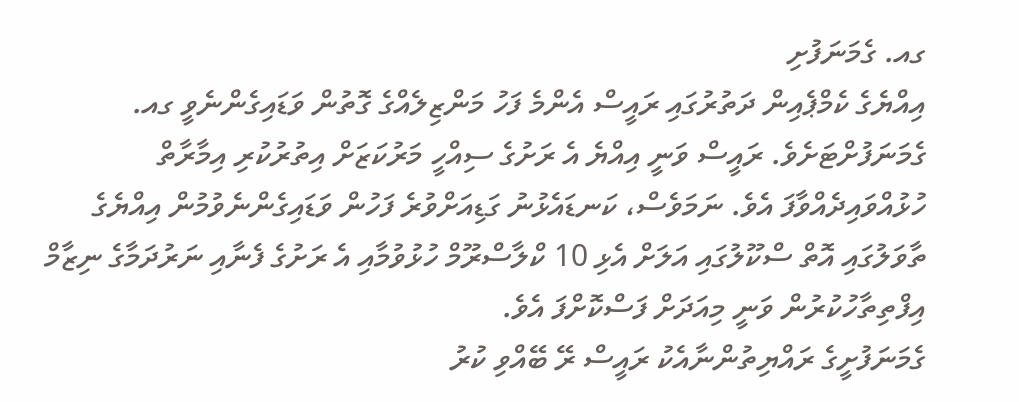ގއ. ގެމަނަފުށި
އިއްޔެގެ ކެމްޕެއިން ދަތުރުގައި ރައީސް އެންމެ ފަހު މަންޒިލެއްގެ ގޮތުން ވަޑައިގެންނެވީ ގއ. ގެމަނަފުށްޓަށެވެ. ރައީސް ވަނީ އިއްޔެ އެ ރަށުގެ ސިއްހީ މަރުކަޒަށް އިތުރުކުރި އިމާރާތް ހުޅުއްވައިދެއްވާފަ އެވެ. ނަމަވެސް، ކަނޑައެޅުނު ގަޑިއަށްވުރެ ފަހުން ވަޑައިގެންނެވުމުން އިއްޔެގެ ތާވަލުގައި އޮތް ސްކޫލުގައި އަލަށް އެޅި 10 ކްލާސްރޫމް ހުޅުވުމާއި އެ ރަށުގެ ފެނާއި ނަރުދަމާގެ ނިޒާމް އިފްތިތާހުކުރުން ވަނީ މިއަދަށް ފަސްކޮށްފަ އެވެ.
ގެމަނަފުށީގެ ރައްޔިތުންނާއެކު ރައީސް ރޭ ބޭއްވި ކުރު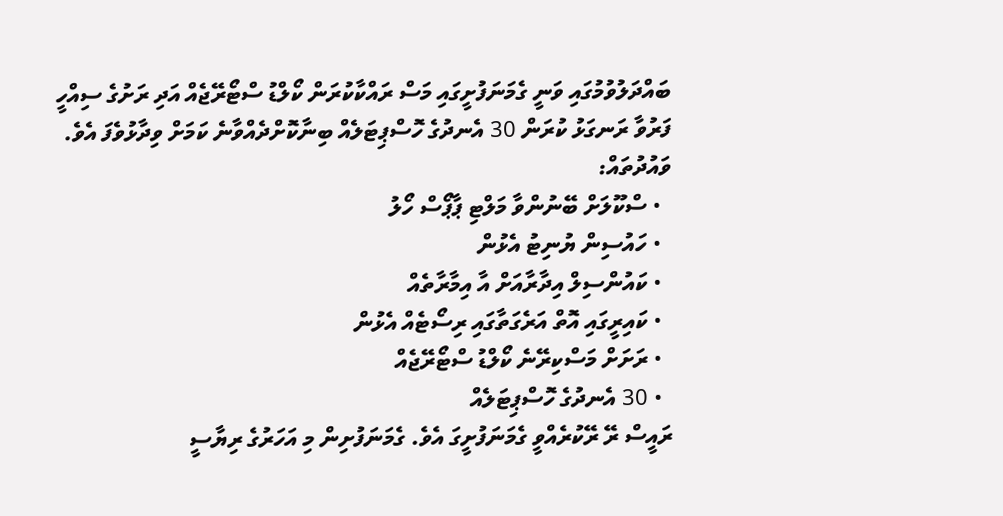ބައްދަލުވުމުގައި ވަނީ ގެމަނަފުށީގައި މަސް ރައްކާކުރަން ކޯލްޑު ސްޓޯރޭޖެއް އަދި ރަށުގެ ސިއްހީ ފަރުވާ ރަނގަޅު ކުރަން 30 އެނދުގެ ހޮސްޕިޓަލެއް ބިނާކޮށްދެއްވާނެ ކަމަށް ވިދާޅުވެފަ އެވެ.
ވައުދުތައް:
  • ސްކޫލަށް ބޭނުންވާ މަލްޓި ޕާޕޯސް ހޯލު
  • ހައުސިން ޔުނިޓު އެޅުން
  • ކައުންސިލް އިދާރާއަށް އާ އިމާރާތެއް
  • ކައިރީގައި އޮތް އަރެގަތާގައި ރިސޯޓެއް އެޅުން
  • ރަށަށް މަސްކިރޭނެ ކޯލްޑު ސްޓޯރޭޖެއް
  • 30 އެނދުގެ ހޮސްޕިޓަލެއް
ރައީސް ރޭ ރޭކުރެއްވީ ގެމަނަފުށީގަ އެވެ. ގެމަނަފުށިން މި އަހަރުގެ ރިޔާސީ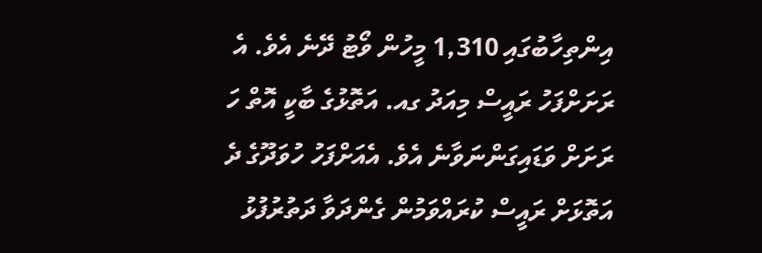އިންތިހާބުގައި 1,310 މީހުން ވޯޓު ދޭނެ އެވެ. އެ ރަށަށްފަހު ރައީސް މިއަދު ގއ. އަތޮޅުގެ ބާކީ އޮތް ހަ ރަށަށް ވަޑައިގަންނަވާނެ އެވެ. އެއަށްފަހު ހުވަދޫގެ ދެ އަތޮޅަށް ރައީސް ކުރައްވަމުން ގެންދަވާ ދަތުރުފުޅު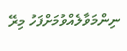ނިންމަވާލެއްވުމަށްފަހު މިރޭ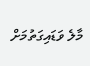މާލެ ވަޑައިގަތުމަށް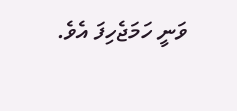ވަނީ ހަމަޖެހިފަ އެވެ.